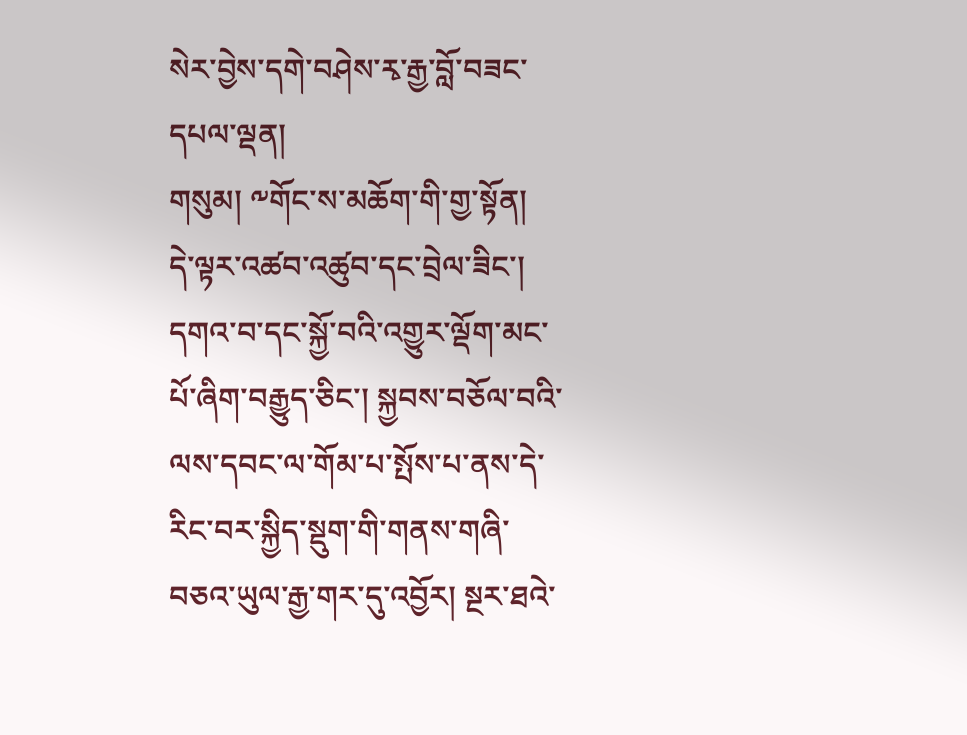སེར་བྱེས་དགེ་བཤེས་རྭ་རྒྱ་བློ་བཟང་དཔལ་ལྡན།
གསུམ། ༸གོང་ས་མཆོག་གི་གྱ་སྟོན།
དེ་ལྟར་འཚབ་འཚུབ་དང་བྲེལ་ཟིང་། དགའ་བ་དང་སྐྱོ་བའི་འགྱུར་ལྡོག་མང་པོ་ཞིག་བརྒྱུད་ཅིང་། སྐྱབས་བཅོལ་བའི་ལས་དབང་ལ་གོམ་པ་སྤོས་པ་ནས་དེ་རིང་བར་སྐྱིད་སྡུག་གི་གནས་གཞི་བཅའ་ཡུལ་རྒྱ་གར་དུ་འབྱོར། སྔར་ཐའེ་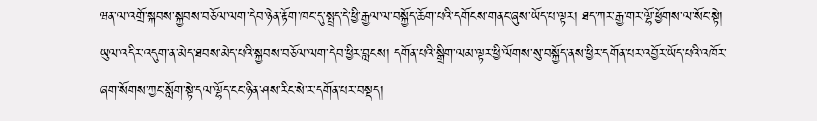ཝན་ལ་འགྲོ་སྐབས་སྐྱབས་བཅོལ་ལག་དེབ་ཉེན་རྟོག་ཁང་དུ་སྤྲད་དེ་ཕྱི་རྒྱལ་ལ་བསྐྱོད་ཆོག་པའི་དགོངས་གནང་ཞུས་ཡོད་པ་ལྟར། ཐད་ཀར་རྒྱ་གར་ལྷོ་ཕྱོགས་ལ་སོང་སྟེ། ཡུལ་འདིར་འདུག་ན་མེད་ཐབས་མེད་པའི་སྐྱབས་བཅོལ་ལག་དེབ་ཕྱིར་བླངས། དགོན་པའི་སྒྲིག་ལམ་ལྟར་ཕྱི་ལོགས་སུ་བསྐྱོད་ནས་ཕྱིར་དགོན་པར་འབྱོར་ཡོད་པའི་འཁོར་ཞག་སོགས་ཀྱང་སློག་སྟེ་དལ་ལྷོད་ངང་ཉིན་ཤས་རིང་སེ་ར་དགོན་པར་བསྡད།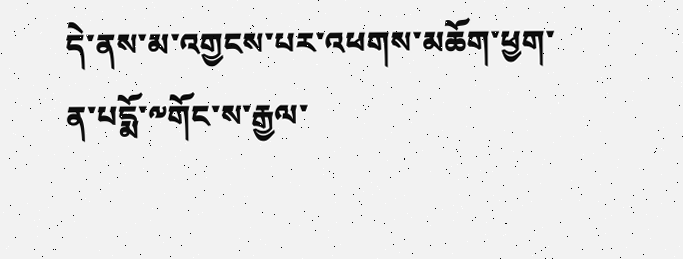དེ་ནས་མ་འགྱངས་པར་འཕགས་མཆོག་ཕྱག་ན་པདྨོ་༸གོང་ས་རྒྱལ་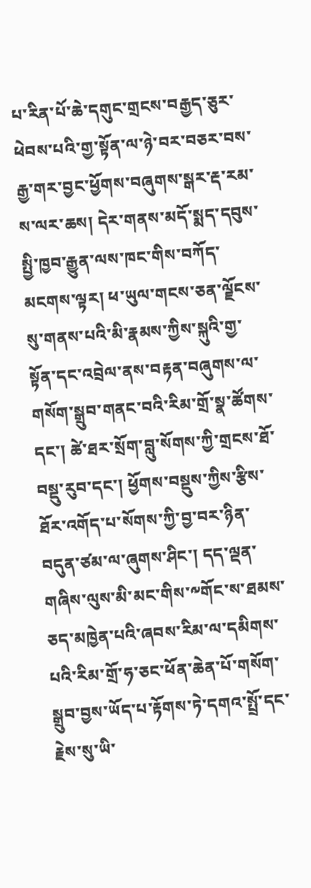པ་རིན་པོ་ཆེ་དགུང་གྲངས་བརྒྱད་ཅུར་ཕེབས་པའི་གྱ་སྟོན་ལ་ཉེ་བར་བཅར་བས་རྒྱ་གར་བྱང་ཕྱོགས་བཞུགས་སྒར་རྡ་རམ་ས་ལར་ཆས། དེར་གནས་མདོ་སྨད་དབུས་སྤྱི་ཁྱབ་རྒྱུན་ལས་ཁང་གིས་བཀོད་མངགས་ལྟར། ཕ་ཡུལ་གངས་ཅན་ལྗོངས་སུ་གནས་པའི་མི་རྣམས་ཀྱིས་སྐུའི་གྱ་སྟོན་དང་འབྲེལ་ནས་བརྟན་བཞུགས་ལ་གསོག་སྒྲུབ་གནང་བའི་རིམ་གྲོ་སྣ་ཚོགས་དང་། ཚེ་ཐར་སྲོག་བླུ་སོགས་ཀྱི་གྲངས་ཐོ་བསྡུ་རུབ་དང་། ཕྱོགས་བསྡུས་ཀྱིས་རྩིས་ཐོར་འགོད་པ་སོགས་ཀྱི་བྱ་བར་ཉིན་བདུན་ཙམ་ལ་ཞུགས་ཤིང་། དད་ལྡན་གཞིས་ལུས་མི་མང་གིས་༸གོང་ས་ཐམས་ཅད་མཁྱེན་པའི་ཞབས་རིམ་ལ་དམིགས་པའི་རིམ་གྲོ་ཧ་ཅང་ཕོན་ཆེན་པོ་གསོག་སྒྲུབ་བྱས་ཡོད་པ་རྟོགས་ཏེ་དགའ་སྤྲོ་དང་རྗེས་སུ་ཡི་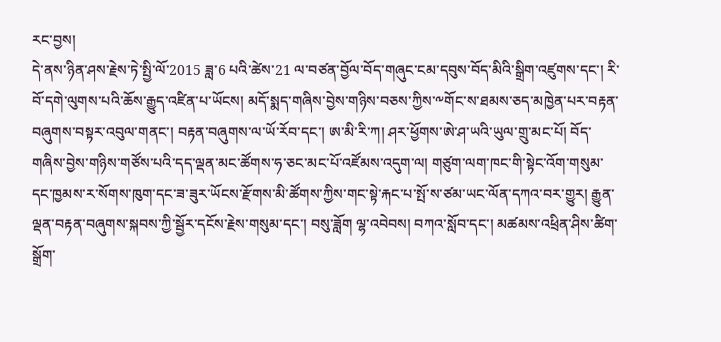རང་བྱས།
དེ་ནས་ཉིན་ཤས་རྗེས་ཏེ་སྤྱི་ལོ་2015 ཟླ་6 པའི་ཚེས་21 ལ་བཙན་བྱོལ་བོད་གཞུང་ངམ་དབུས་བོད་མིའི་སྒྲིག་འཛུགས་དང་། རི་བོ་དགེ་ལུགས་པའི་ཆོས་རྒྱུད་འཛིན་པ་ཡོངས། མདོ་སྨད་གཞིས་བྱེས་གཉིས་བཅས་ཀྱིས་༸གོང་ས་ཐམས་ཅད་མཁྱེན་པར་བརྟན་བཞུགས་བསྟར་འབུལ་གནང་། བརྟན་བཞུགས་ལ་ཡོ་རོབ་དང་། ཨ་མི་རི་ཀ། ཤར་ཕྱོགས་ཨེ་ཤ་ཡའི་ཡུལ་གྲུ་མང་པོ། བོད་གཞིས་བྱེས་གཉིས་གཙོས་པའི་དད་ལྡན་མང་ཚོགས་ཧ་ཅང་མང་པོ་འཛོམས་འདུག་ལ། གཙུག་ལག་ཁང་གི་སྟེང་འོག་གསུམ་དང་ཁྱམས་ར་སོགས་ཁུག་དང་ཟ་ཟུར་ཡོངས་རྫོགས་མི་ཚོགས་ཀྱིས་གང་སྟེ་རྐང་པ་སྤོ་ས་ཙམ་ཡང་ལོན་དཀའ་བར་གྱུར། རྒྱུན་ལྡན་བརྟན་བཞུགས་སྐབས་ཀྱི་སྦྱོར་དངོས་རྗེས་གསུམ་དང་། བསུ་ཟློག ལྷ་འབེབས། བཀའ་སློབ་དང་། མཚམས་འཕྲིན་ཤིས་ཚིག་སྒྲོག་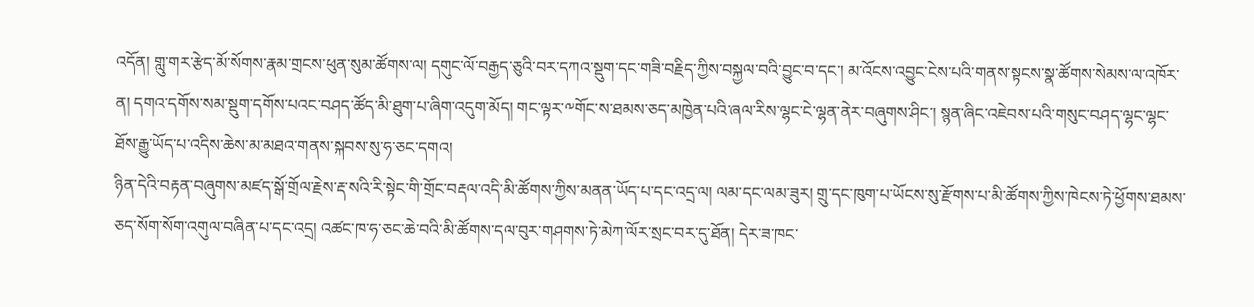འདོན། གླུ་གར་རྩེད་མོ་སོགས་རྣམ་གྲངས་ཕུན་སུམ་ཚོགས་ལ། དགུང་ལོ་བརྒྱད་ཅུའི་བར་དཀའ་སྡུག་དང་གཟི་བརྗིད་ཀྱིས་བསྐྱལ་བའི་བྱུང་བ་དང་། མ་འོངས་འབྱུང་ངེས་པའི་གནས་སྟངས་སྣ་ཚོགས་སེམས་ལ་འཁོར་ན། དགའ་དགོས་སམ་སྡུག་དགོས་པའང་བཤད་ཚོད་མི་ཐུག་པ་ཞིག་འདུག་མོད། གང་ལྟར་༸གོང་ས་ཐམས་ཅད་མཁྱེན་པའི་ཞལ་རིས་ལྷང་ངེ་ལྷན་ནེར་བཞུགས་ཤིང་། སྙན་ཞིང་འཇེབས་པའི་གསུང་བཤད་ལྷང་ལྷང་ཐོས་རྒྱུ་ཡོད་པ་འདིས་ཆེས་མ་མཐའ་གནས་སྐབས་སུ་ཧ་ཅང་དགའ།
ཉིན་དེའི་བརྟན་བཞུགས་མཛད་སྒོ་གྲོལ་རྗེས་རྡ་སའི་རི་སྟེང་གི་གྲོང་བརྡལ་འདི་མི་ཚོགས་ཀྱིས་མནན་ཡོད་པ་དང་འདྲ་ལ། ལམ་དང་ལམ་ཟུར། གྲུ་དང་ཁུག་པ་ཡོངས་སུ་རྫོགས་པ་མི་ཚོགས་ཀྱིས་ཁེངས་ཏེ་ཕྱོགས་ཐམས་ཅད་སོག་སོག་འགུལ་བཞིན་པ་དང་འདྲ། འཚང་ཁ་ཧ་ཅང་ཆེ་བའི་མི་ཚོགས་དལ་བུར་གཤགས་ཏེ་མེཀ་ལོར་སྲང་བར་དུ་ཐོན། དེར་ཟ་ཁང་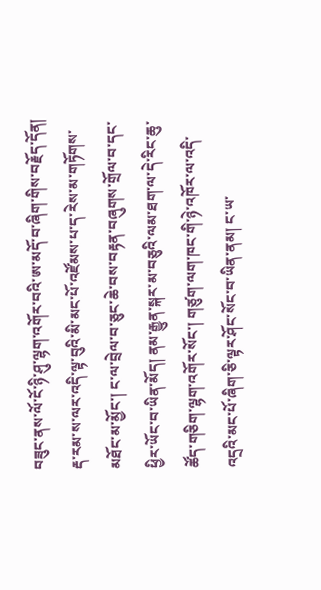བཟུང་ནས་ལོ་ངོ་ཉི་ཤུ་ལྷག་འགོར་བའི་ཨ་མདོ་བ་ཞིག་གིས་བརྗོད་དོན། རྡ་རམ་ས་ལར་འདི་ལྟ་བུའི་མི་མང་པོ་འཛོམས་པ་ད་རེས་མ་གཏོགས་མཐོང་མ་མྱོང་། ང་ལ་བྲེལ་བ་ཅུང་ཆེ་བས་བརྟན་བཞུགས་གྲོལ་བ་དང་ཕྱིར་ཡོང་བ་ཡིན་མོད། ནམ་རྒྱུན་སྐར་མ་བཅུའི་ལམ་ཐག་ལ་དེ་རིང་ཆུ་ཚོད་གཅིག་ལྷག་འགོར་སོང་། གཙུག་ལག་ཁང་གི་ཉེ་འཁོར་ལ་འདི་འདྲའི་མང་པོ་ཞིག་ཅི་ལྟར་ཤོང་སོང་བ་ཡིན་ནམ། ང་ཡ་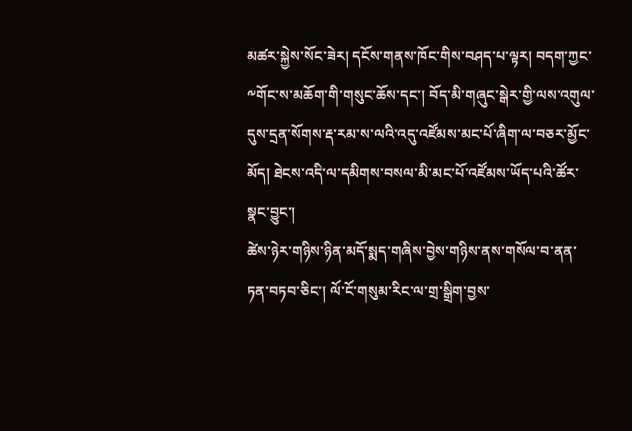མཚར་སྐྱེས་སོང་ཟེར། དངོས་གནས་ཁོང་གིས་བཤད་པ་ལྟར། བདག་ཀྱང་༸གོང་ས་མཆོག་གི་གསུང་ཆོས་དང་། བོད་མི་གཞུང་སྒེར་གྱི་ལས་འགུལ་དུས་དྲན་སོགས་རྡ་རམ་ས་ལའི་འདུ་འཛོམས་མང་པོ་ཞིག་ལ་བཅར་མྱོང་མོད། ཐེངས་འདི་ལ་དམིགས་བསལ་མི་མང་པོ་འཛོམས་ཡོད་པའི་ཚོར་སྣང་བྱུང་།
ཚེས་ཉེར་གཉིས་ཉིན་མདོ་སྨད་གཞིས་བྱེས་གཉིས་ནས་གསོལ་བ་ནན་ཏན་བཏབ་ཅིང་། ལོ་ངོ་གསུམ་རིང་ལ་གྲ་སྒྲིག་བྱས་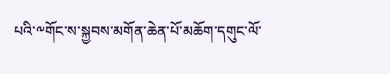པའི་༸གོང་ས་སྐྱབས་མགོན་ཆེན་པོ་མཆོག་དགུང་ལོ་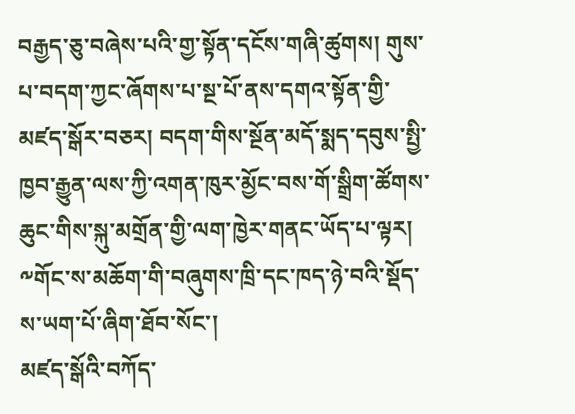བརྒྱད་ཅུ་བཞེས་པའི་གྱ་སྟོན་དངོས་གཞི་ཚུགས། གུས་པ་བདག་ཀྱང་ཞོགས་པ་སྔ་པོ་ནས་དགའ་སྟོན་གྱི་མཛད་སྒོར་བཅར། བདག་གིས་སྔོན་མདོ་སྨད་དབུས་སྤྱི་ཁྱབ་རྒྱུན་ལས་ཀྱི་འགན་ཁུར་མྱོང་བས་གོ་སྒྲིག་ཚོགས་ཆུང་གིས་སྐུ་མགྲོན་གྱི་ལག་ཁྱེར་གནང་ཡོད་པ་ལྟར། ༸གོང་ས་མཆོག་གི་བཞུགས་ཁྲི་དང་ཁད་ཉེ་བའི་སྡོད་ས་ཡག་པོ་ཞིག་ཐོབ་སོང་།
མཛད་སྒོའི་བཀོད་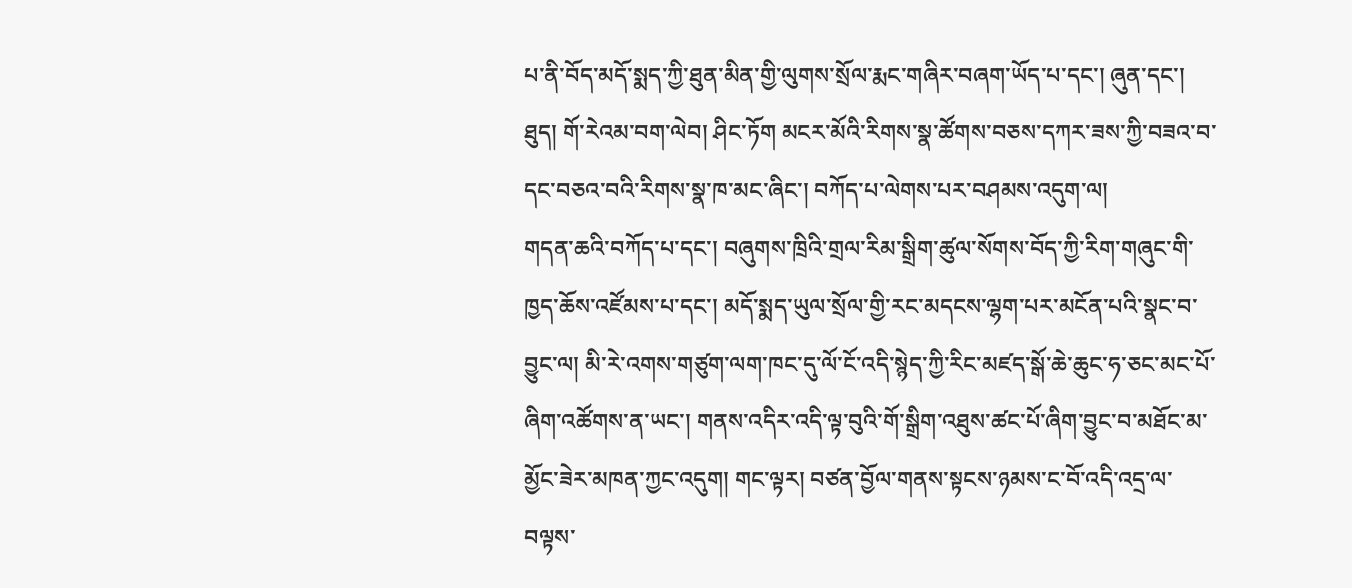པ་ནི་བོད་མདོ་སྨད་ཀྱི་ཐུན་མིན་གྱི་ལུགས་སྲོལ་རྨང་གཞིར་བཞག་ཡོད་པ་དང་། ཞུན་དང་། ཐུད། གོ་རེའམ་བག་ལེབ། ཤིང་ཏོག མངར་མོའི་རིགས་སྣ་ཚོགས་བཅས་དཀར་ཟས་ཀྱི་བཟའ་བ་དང་བཅའ་བའི་རིགས་སྣ་ཁ་མང་ཞིང་། བཀོད་པ་ལེགས་པར་བཤམས་འདུག་ལ།
གདན་ཆའི་བཀོད་པ་དང་། བཞུགས་ཁྲིའི་གྲལ་རིམ་སྒྲིག་ཚུལ་སོགས་བོད་ཀྱི་རིག་གཞུང་གི་ཁྱད་ཆོས་འཛོམས་པ་དང་། མདོ་སྨད་ཡུལ་སྲོལ་གྱི་རང་མདངས་ལྷག་པར་མངོན་པའི་སྣང་བ་བྱུང་ལ། མི་རེ་འགས་གཙུག་ལག་ཁང་དུ་ལོ་ངོ་འདི་སྙེད་ཀྱི་རིང་མཛད་སྒོ་ཆེ་ཆུང་ཧ་ཅང་མང་པོ་ཞིག་འཚོགས་ན་ཡང་། གནས་འདིར་འདི་ལྟ་བུའི་གོ་སྒྲིག་འཐུས་ཚང་པོ་ཞིག་བྱུང་བ་མཐོང་མ་མྱོང་ཟེར་མཁན་ཀྱང་འདུག། གང་ལྟར། བཙན་བྱོལ་གནས་སྟངས་ཉམས་ང་བོ་འདི་འདྲ་ལ་བལྟས་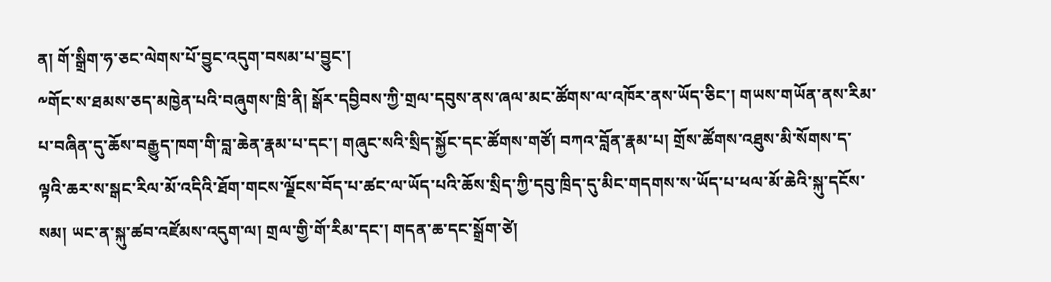ན། གོ་སྒྲིག་ཧ་ཅང་ལེགས་པོ་བྱུང་འདུག་བསམ་པ་བྱུང་།
༸གོང་ས་ཐམས་ཅད་མཁྱེན་པའི་བཞུགས་ཁྲི་ནི། སྒོར་དབྱིབས་ཀྱི་གྲལ་དབུས་ནས་ཞལ་མང་ཚོགས་ལ་འཁོར་ནས་ཡོད་ཅིང་། གཡས་གཡོན་ནས་རིམ་པ་བཞིན་དུ་ཆོས་བརྒྱུད་ཁག་གི་བླ་ཆེན་རྣམ་པ་དང་། གཞུང་སའི་སྲིད་སྐྱོང་དང་ཚོགས་གཙོ། བཀའ་བློན་རྣམ་པ། གྲོས་ཚོགས་འཐུས་མི་སོགས་ད་ལྟའི་ཆར་ས་སྒང་རིལ་མོ་འདིའི་ཐོག་གངས་ལྗོངས་བོད་པ་ཚང་ལ་ཡོད་པའི་ཆོས་སྲིད་ཀྱི་དབུ་ཁྲིད་དུ་མིང་གདགས་ས་ཡོད་པ་ཕལ་མོ་ཆེའི་སྐུ་དངོས་སམ། ཡང་ན་སྐུ་ཚབ་འཛོམས་འདུག་ལ། གྲལ་གྱི་གོ་རིམ་དང་། གདན་ཆ་དང་སྒྲོག་ཙེ།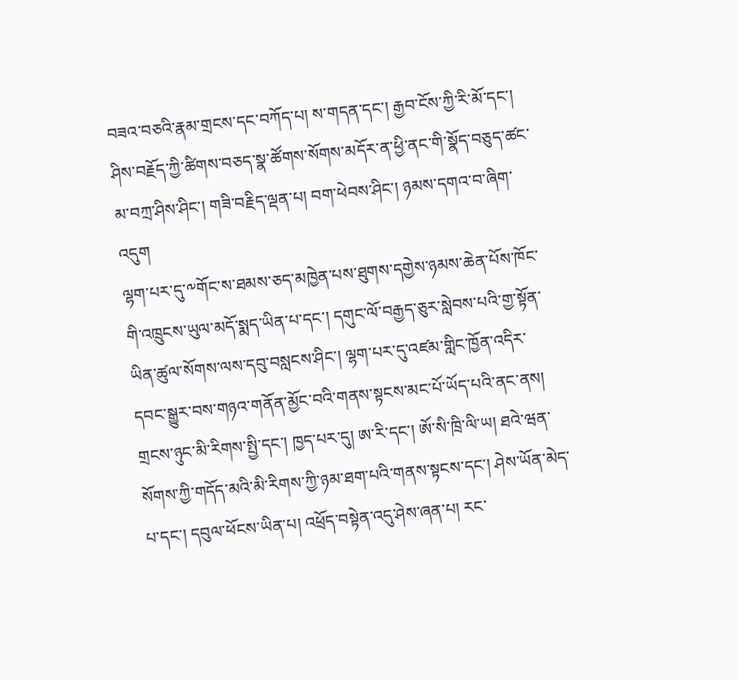བཟའ་བཅའི་རྣམ་གྲངས་དང་བཀོད་པ། ས་གདན་དང་། རྒྱབ་ངོས་ཀྱི་རི་མོ་དང་། ཤིས་བརྗོད་ཀྱི་ཚིགས་བཅད་སྣ་ཚོགས་སོགས་མདོར་ན་ཕྱི་ནང་གི་སྣོད་བཅུད་ཚང་མ་བཀྲ་ཤིས་ཤིང་། གཟི་བརྗིད་ལྡན་པ། བག་ཕེབས་ཤིང་། ཉམས་དགའ་བ་ཞིག་འདུག
ལྷག་པར་དུ་༸གོང་ས་ཐམས་ཅད་མཁྱེན་པས་ཐུགས་དགྱེས་ཉམས་ཆེན་པོས་ཁོང་གི་འཁྲུངས་ཡུལ་མདོ་སྨད་ཡིན་པ་དང་། དགུང་ལོ་བརྒྱད་ཅུར་སླེབས་པའི་གྱ་སྟོན་ཡིན་ཚུལ་སོགས་ལས་དབུ་བསླངས་ཤིང་། ལྷག་པར་དུ་འཛམ་གླིང་ཁྱོན་འདིར་དབང་སྒྱུར་བས་གཉའ་གནོན་མྱོང་བའི་གནས་སྟངས་མང་པོ་ཡོད་པའི་ནང་ནས། གྲངས་ཉུང་མི་རིགས་སྤྱི་དང་། ཁྱད་པར་དུ། ཨ་རི་དང་། ཨོ་སི་ཁྲི་ལི་ཡ། ཐའེ་ཝན་སོགས་ཀྱི་གདོད་མའི་མི་རིགས་ཀྱི་ཉམ་ཐག་པའི་གནས་སྟངས་དང་། ཤེས་ཡོན་མེད་པ་དང་། དབུལ་ཕོངས་ཡིན་པ། འཕྲོད་བསྟེན་འདུ་ཤེས་ཞན་པ། རང་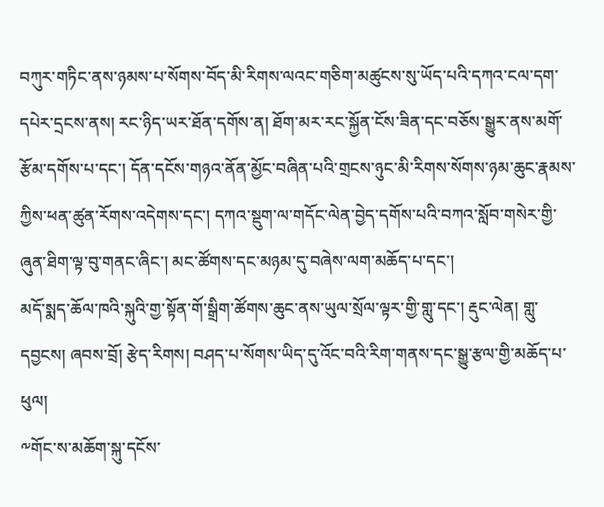བཀུར་གཏིང་ནས་ཉམས་པ་སོགས་བོད་མི་རིགས་ལའང་གཅིག་མཚུངས་སུ་ཡོད་པའི་དཀའ་ངལ་དག་དཔེར་དྲངས་ནས། རང་ཉིད་ཡར་ཐོན་དགོས་ན། ཐོག་མར་རང་སྐྱོན་ངོས་ཟིན་དང་བཅོས་སྒྱུར་ནས་མགོ་རྩོམ་དགོས་པ་དང་། དོན་དངོས་གཉའ་ནོན་མྱོང་བཞིན་པའི་གྲངས་ཉུང་མི་རིགས་སོགས་ཉམ་ཆུང་རྣམས་ཀྱིས་ཕན་ཚུན་རོགས་འདེགས་དང་། དཀའ་སྡུག་ལ་གདོང་ལེན་བྱེད་དགོས་པའི་བཀའ་སློབ་གསེར་གྱི་ཞུན་ཐིག་ལྟ་བུ་གནང་ཞིང་། མང་ཚོགས་དང་མཉམ་དུ་བཞེས་ལག་མཆོད་པ་དང་།
མདོ་སྨད་ཆོལ་ཁའི་སྐུའི་གྱ་སྟོན་གོ་སྒྲིག་ཚོགས་ཆུང་ནས་ཡུལ་སྲོལ་ལྟར་གྱི་གླུ་དང་། རྡུང་ལེན། གླུ་དབྱངས། ཞབས་བྲོ། རྩེད་རིགས། བཤད་པ་སོགས་ཡིད་དུ་འོང་བའི་རིག་གནས་དང་སྒྱུ་རྩལ་གྱི་མཆོད་པ་ཕུལ།
༸གོང་ས་མཆོག་སྐུ་དངོས་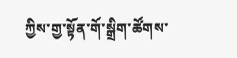ཀྱིས་གྱ་སྟོན་གོ་སྒྲིག་ཚོགས་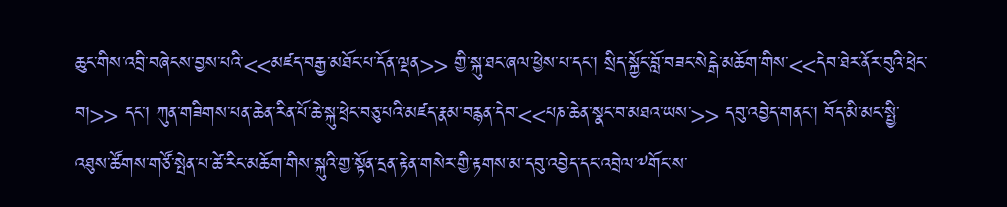ཆུང་གིས་འབྲི་བཞེངས་བྱས་པའི་<<མཛད་བརྒྱ་མཐོང་པ་དོན་ལྡན>> གྱི་སྐུ་ཐང་ཞལ་ཕྱེས་པ་དང་། སྲིད་སྐྱོང་བློ་བཟང་སེངྒེ་མཆོག་གིས་<<དེབ་ཐེར་ནོར་བུའི་ཕྲེང་བ།>> དང་། ཀུན་གཟིགས་པན་ཆེན་རིན་པོ་ཆེ་སྐུ་ཕྲེང་བཅུ་པའི་མཛད་རྣམ་བརྙན་དེབ་<<པཎ་ཆེན་སྣང་བ་མཐའ་ཡས་>> དབུ་འབྱེད་གནང་། བོད་མི་མང་སྤྱི་འཐུས་ཚོགས་གཙོ་སྤེན་པ་ཚེ་རིང་མཆོག་གིས་སྐུའི་གྱ་སྟོན་དྲན་རྟེན་གསེར་གྱི་རྟགས་མ་དབུ་འབྱེད་དང་འབྲེལ་༸གོང་ས་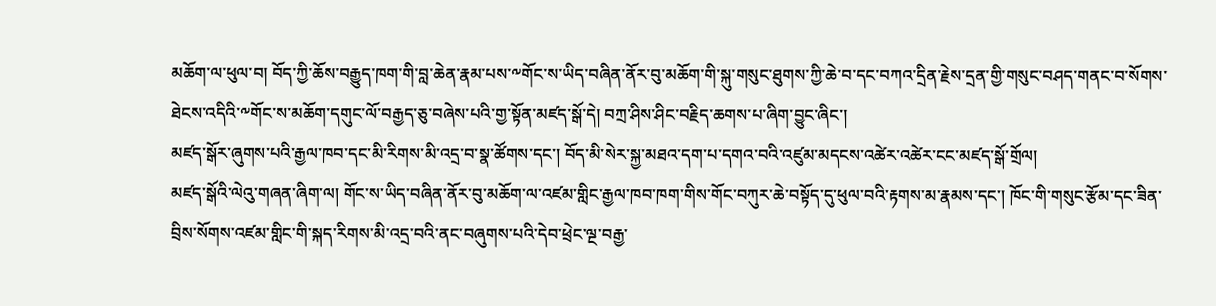མཆོག་ལ་ཕུལ་བ། བོད་ཀྱི་ཆོས་བརྒྱུད་ཁག་གི་བླ་ཆེན་རྣམ་པས་༸གོང་ས་ཡིད་བཞིན་ནོར་བུ་མཆོག་གི་སྐུ་གསུང་ཐུགས་ཀྱི་ཆེ་བ་དང་བཀའ་དྲིན་རྗེས་དྲན་གྱི་གསུང་བཤད་གནང་བ་སོགས་ཐེངས་འདིའི་༸གོང་ས་མཆོག་དགུང་ལོ་བརྒྱད་ཅུ་བཞེས་པའི་གྱ་སྟོན་མཛད་སྒོ་དེ། བཀྲ་ཤིས་ཤིང་བརྗིད་ཆགས་པ་ཞིག་བྱུང་ཞིང་།
མཛད་སྒོར་ཞུགས་པའི་རྒྱལ་ཁབ་དང་མི་རིགས་མི་འདྲ་བ་སྣ་ཚོགས་དང་། བོད་མི་སེར་སྐྱ་མཐའ་དག་པ་དགའ་བའི་འཛུམ་མདངས་འཚེར་འཚེར་ངང་མཛད་སྒོ་གྲོལ།
མཛད་སྒོའི་ལེའུ་གཞན་ཞིག་ལ། གོང་ས་ཡིད་བཞིན་ནོར་བུ་མཆོག་ལ་འཛམ་གླིང་རྒྱལ་ཁབ་ཁག་གིས་གོང་བཀུར་ཆེ་བསྟོད་དུ་ཕུལ་བའི་རྟགས་མ་རྣམས་དང་། ཁོང་གི་གསུང་རྩོམ་དང་ཟིན་བྲིས་སོགས་འཛམ་གླིང་གི་སྐད་རིགས་མི་འདྲ་བའི་ནང་བཞུགས་པའི་དེབ་ཕྲེང་ལྔ་བརྒྱ་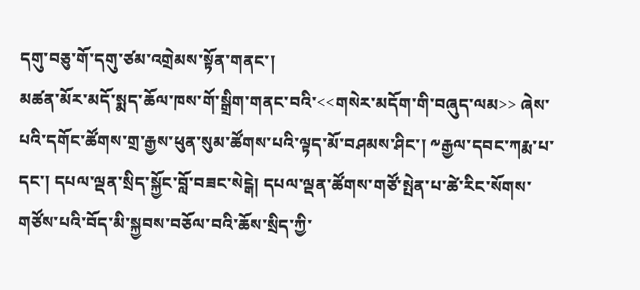དགུ་བཅུ་གོ་དགུ་ཙམ་འགྲེམས་སྟོན་གནང་།
མཚན་མོར་མདོ་སྨད་ཆོལ་ཁས་གོ་སྒྲིག་གནང་བའི་<<གསེར་མདོག་གི་བཞུད་ལམ>> ཞེས་པའི་དགོང་ཚོགས་གྲ་རྒྱས་ཕུན་སུམ་ཚོགས་པའི་ལྟད་མོ་བཤམས་ཤིང་། ༸རྒྱལ་དབང་ཀརྨ་པ་དང་། དཔལ་ལྡན་སྲིད་སྐྱོང་བློ་བཟང་སེངྒེ། དཔལ་ལྡན་ཚོགས་གཙོ་སྤེན་པ་ཚེ་རིང་སོགས་གཙོས་པའི་བོད་མི་སྐྱབས་བཅོལ་བའི་ཆོས་སྲིད་ཀྱི་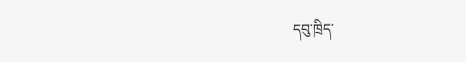དབུ་ཁྲིད་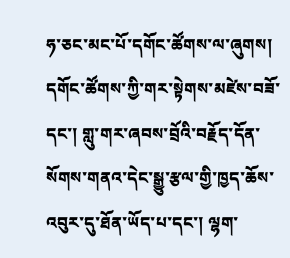ཧ་ཅང་མང་པོ་དགོང་ཚོགས་ལ་ཞུགས།
དགོང་ཚོགས་ཀྱི་གར་སྟེགས་མཛེས་བཟོ་དང་། གླུ་གར་ཞབས་བྲོའི་བརྗོད་དོན་སོགས་གནའ་དེང་སྒྱུ་རྩལ་གྱི་ཁྱད་ཆོས་འབུར་དུ་ཐོན་ཡོད་པ་དང་། ལྷག་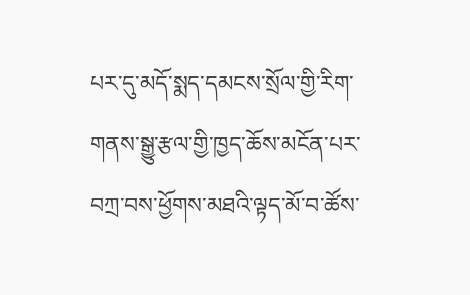པར་དུ་མདོ་སྨད་དམངས་སྲོལ་གྱི་རིག་གནས་སྒྱུ་རྩལ་གྱི་ཁྱད་ཆོས་མངོན་པར་བཀྲ་བས་ཕྱོགས་མཐའི་ལྟད་མོ་བ་ཚོས་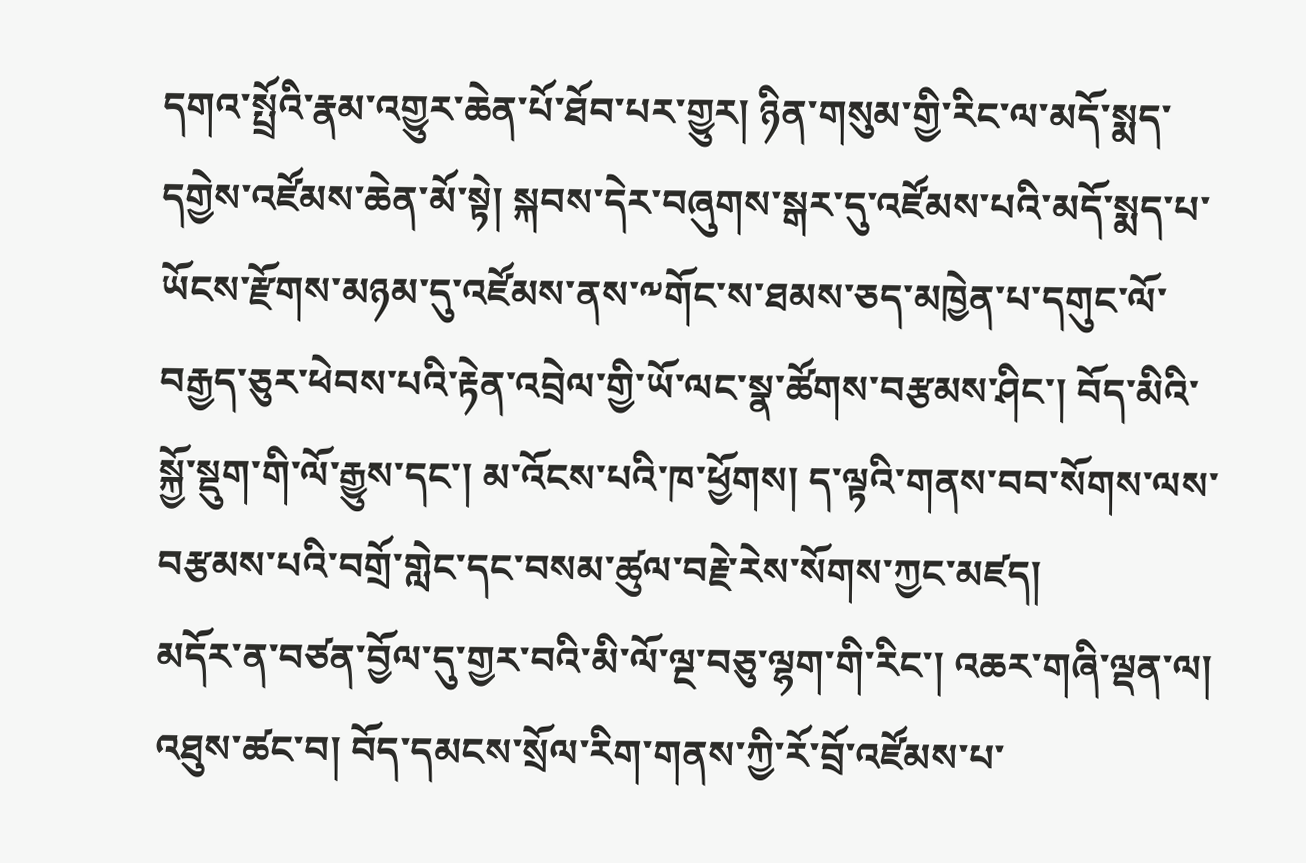དགའ་སྤྲོའི་རྣམ་འགྱུར་ཆེན་པོ་ཐོབ་པར་གྱུར། ཉིན་གསུམ་གྱི་རིང་ལ་མདོ་སྨད་དགྱེས་འཛོམས་ཆེན་མོ་སྟེ། སྐབས་དེར་བཞུགས་སྒར་དུ་འཛོམས་པའི་མདོ་སྨད་པ་ཡོངས་རྫོགས་མཉམ་དུ་འཛོམས་ནས་༸གོང་ས་ཐམས་ཅད་མཁྱེན་པ་དགུང་ལོ་བརྒྱད་ཅུར་ཕེབས་པའི་རྟེན་འབྲེལ་གྱི་ཡོ་ལང་སྣ་ཚོགས་བརྩམས་ཤིང་། བོད་མིའི་སྐྱོ་སྡུག་གི་ལོ་རྒྱུས་དང་། མ་འོངས་པའི་ཁ་ཕྱོགས། ད་ལྟའི་གནས་བབ་སོགས་ལས་བརྩམས་པའི་བགྲོ་གླེང་དང་བསམ་ཚུལ་བརྗེ་རེས་སོགས་ཀྱང་མཛད།
མདོར་ན་བཙན་བྱོལ་དུ་གྱར་བའི་མི་ལོ་ལྔ་བཅུ་ལྷག་གི་རིང་། འཆར་གཞི་ལྡན་ལ། འཐུས་ཚང་བ། བོད་དམངས་སྲོལ་རིག་གནས་ཀྱི་རོ་བྲོ་འཛོམས་པ་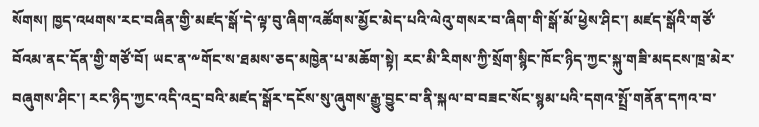སོགས། ཁྱད་འཕགས་རང་བཞིན་གྱི་མཛད་སྒོ་དེ་ལྟ་བུ་ཞིག་འཚོགས་མྱོང་མེད་པའི་ལེའུ་གསར་བ་ཞིག་གི་སྒོ་མོ་ཕྱེས་ཤིང་། མཛད་སྒོའི་གཙོ་བོའམ་ནང་དོན་གྱི་གཙོ་བོ། ཡང་ན་༸གོང་ས་ཐམས་ཅད་མཁྱེན་པ་མཆོག་སྟེ། རང་མི་རིགས་ཀྱི་སྲོག་སྙིང་ཁོང་ཉིད་ཀྱང་སྐུ་གཟི་མདངས་ཁྲ་མེར་བཞུགས་ཤིང་། རང་ཉིད་ཀྱང་འདི་འདྲ་བའི་མཛད་སྒོར་དངོས་སུ་ཞུགས་རྒྱུ་བྱུང་བ་ནི་སྐལ་བ་བཟང་སོང་སྙམ་པའི་དགའ་སྤྲོ་གནོན་དཀའ་བ་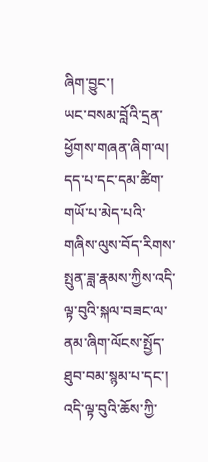ཞིག་བྱུང་།
ཡང་བསམ་བློའི་དྲན་ཕྱོགས་གཞན་ཞིག་ལ། དད་པ་དང་དམ་ཚིག་གཡོ་པ་མེད་པའི་གཞིས་ལུས་བོད་རིགས་སྤུན་ཟླ་རྣམས་ཀྱིས་འདི་ལྟ་བུའི་སྐལ་བཟང་ལ་ནམ་ཞིག་ལོངས་སྤྱོད་ཐུབ་བམ་སྙམ་པ་དང་། འདི་ལྟ་བུའི་ཆོས་ཀྱི་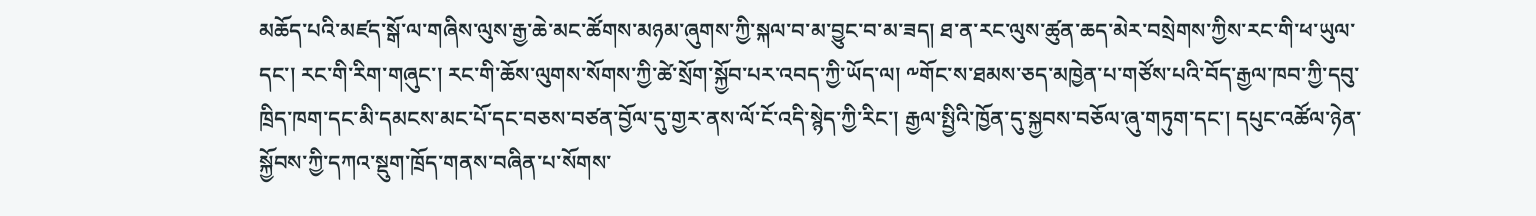མཆོད་པའི་མཛད་སྒོ་ལ་གཞིས་ལུས་རྒྱ་ཆེ་མང་ཚོགས་མཉམ་ཞུགས་ཀྱི་སྐལ་བ་མ་བྱུང་བ་མ་ཟད། ཐ་ན་རང་ལུས་ཚུན་ཆད་མེར་བསྲེགས་ཀྱིས་རང་གི་ཕ་ཡུལ་དང་། རང་གི་རིག་གཞུང་། རང་གི་ཆོས་ལུགས་སོགས་ཀྱི་ཚེ་སྲོག་སྐྱོབ་པར་འབད་ཀྱི་ཡོད་ལ། ༸གོང་ས་ཐམས་ཅད་མཁྱེན་པ་གཙོས་པའི་བོད་རྒྱལ་ཁབ་ཀྱི་དབུ་ཁྲིད་ཁག་དང་མི་དམངས་མང་པོ་དང་བཅས་བཙན་བྱོལ་དུ་གྱར་ནས་ལོ་ངོ་འདི་སྙེད་ཀྱི་རིང་། རྒྱལ་སྤྱིའི་ཁྱོན་དུ་སྐྱབས་བཅོལ་ཞུ་གཏུག་དང་། དཔུང་འཚོལ་ཉེན་སྐྱོབས་ཀྱི་དཀའ་སྡུག་ཁྲོད་གནས་བཞིན་པ་སོགས་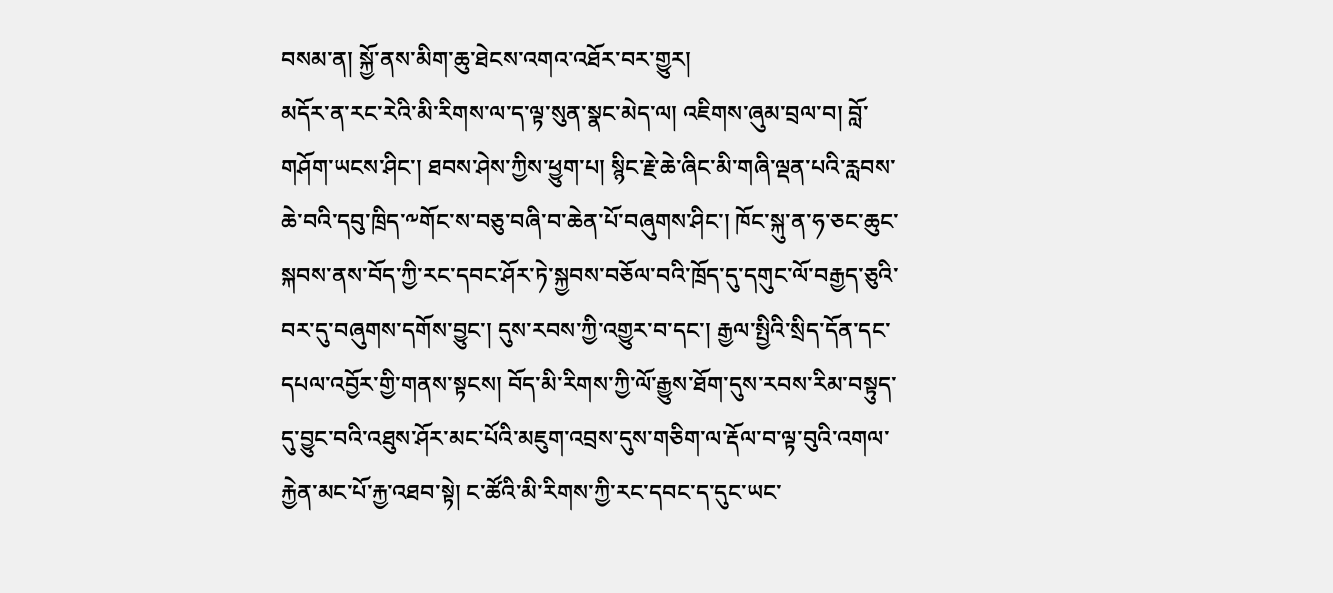བསམ་ན། སྐྱོ་ནས་མིག་ཆུ་ཐེངས་འགའ་འཐོར་བར་གྱུར།
མདོར་ན་རང་རེའི་མི་རིགས་ལ་ད་ལྟ་སུན་སྣང་མེད་ལ། འཇིགས་ཞུམ་བྲལ་བ། བློ་གཤོག་ཡངས་ཤིང་། ཐབས་ཤེས་ཀྱིས་ཕྱུག་པ། སྙིང་རྗེ་ཆེ་ཞིང་མི་གཞི་ལྡན་པའི་རླབས་ཆེ་བའི་དབུ་ཁྲིད་༸གོང་ས་བཅུ་བཞི་བ་ཆེན་པོ་བཞུགས་ཤིང་། ཁོང་སྐུ་ན་ཧ་ཅང་ཆུང་སྐབས་ནས་བོད་ཀྱི་རང་དབང་ཤོར་ཏེ་སྐྱབས་བཅོལ་བའི་ཁྲོད་དུ་དགུང་ལོ་བརྒྱད་ཅུའི་བར་དུ་བཞུགས་དགོས་བྱུང་། དུས་རབས་ཀྱི་འགྱུར་བ་དང་། རྒྱལ་སྤྱིའི་སྲིད་དོན་དང་དཔལ་འབྱོར་གྱི་གནས་སྟངས། བོད་མི་རིགས་ཀྱི་ལོ་རྒྱུས་ཐོག་དུས་རབས་རིམ་བསྟུད་དུ་བྱུང་བའི་འཐུས་ཤོར་མང་པོའི་མཇུག་འབྲས་དུས་གཅིག་ལ་རྡོལ་བ་ལྟ་བུའི་འགལ་རྐྱེན་མང་པོ་རྐྱ་འཐབ་སྟེ། ང་ཚོའི་མི་རིགས་ཀྱི་རང་དབང་ད་དུང་ཡང་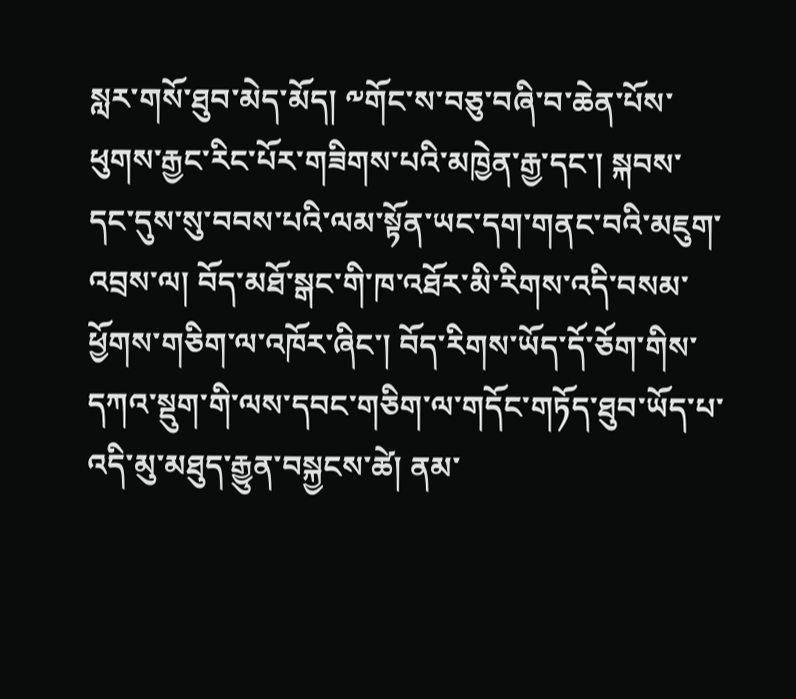སླར་གསོ་ཐུབ་མེད་མོད། ༸གོང་ས་བཅུ་བཞི་བ་ཆེན་པོས་ཕུགས་རྒྱང་རིང་པོར་གཟིགས་པའི་མཁྱེན་རྒྱ་དང་། སྐབས་དང་དུས་སུ་བབས་པའི་ལམ་སྟོན་ཡང་དག་གནང་བའི་མཇུག་འབྲས་ལ། བོད་མཐོ་སྒང་གི་ཁ་འཐོར་མི་རིགས་འདི་བསམ་ཕྱོགས་གཅིག་ལ་འཁོར་ཞིང་། བོད་རིགས་ཡོད་དོ་ཅོག་གིས་དཀའ་སྡུག་གི་ལས་དབང་གཅིག་ལ་གདོང་གཏོད་ཐུབ་ཡོད་པ་འདི་མུ་མཐུད་རྒྱུན་བསྐྱངས་ཚེ། ནམ་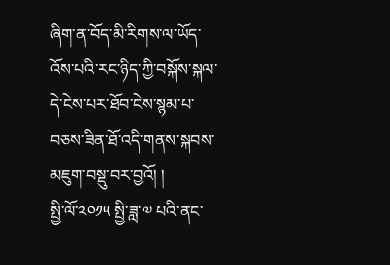ཞིག་ན་བོད་མི་རིགས་ལ་ཡོད་འོས་པའི་རང་ཉིད་ཀྱི་བསྐོས་སྐལ་དེ་ངེས་པར་ཐོབ་ངེས་སྙམ་པ་བཅས་ཟིན་ཐོ་འདི་གནས་སྐབས་མཇུག་བསྡུ་བར་བྱའོ། །
སྤྱི་ལོ་༢༠༡༥ སྤྱི་ཟླ་༧ པའི་ནང་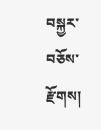བསྐྱར་བཅོས་རྫོགས།